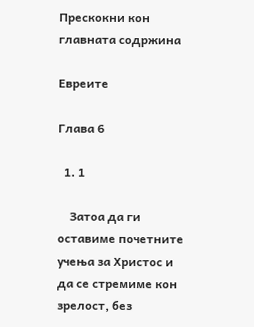Прескокни кон главната содржина

Евреите

Глава 6

  1. 1

    Затоа да ги оставиме почетните учења за Христос и да се стремиме кон зрелост, без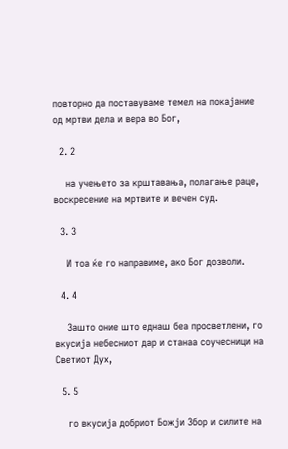повторно да поставуваме темел на покајание од мртви дела и вера во Бог,

  2. 2

    на учењето за крштавања, полагање раце, воскресение на мртвите и вечен суд.

  3. 3

    И тоа ќе го направиме, ако Бог дозволи.

  4. 4

    Зашто оние што еднаш беа просветлени, го вкусија небесниот дар и станаа соучесници на Светиот Дух,

  5. 5

    го вкусија добриот Божји Збор и силите на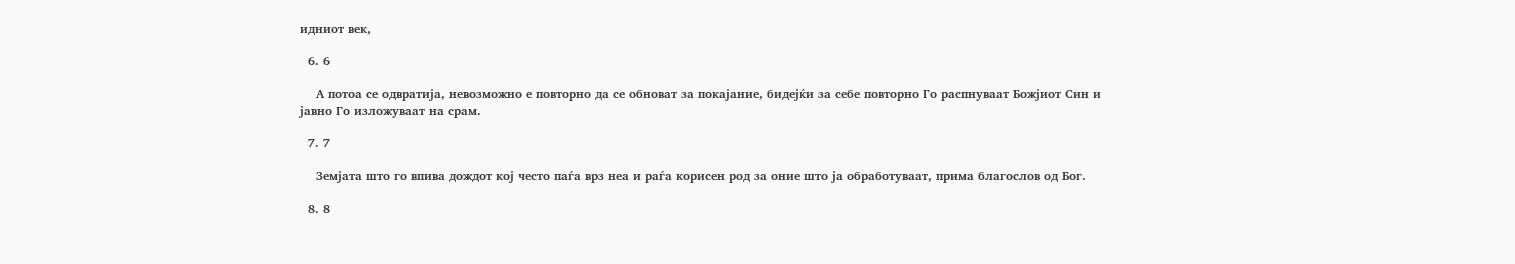идниот век,

  6. 6

    А потоа се одвратија, невозможно е повторно да се обноват за покајание, бидејќи за себе повторно Го распнуваат Божјиот Син и јавно Го изложуваат на срам.

  7. 7

    Земјата што го впива дождот кој често паѓа врз неа и раѓа корисен род за оние што ја обработуваат, прима благослов од Бог.

  8. 8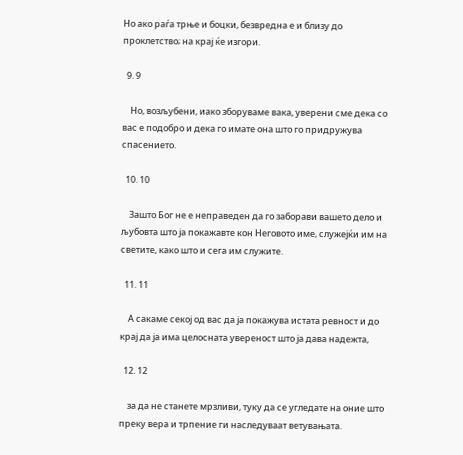Но ако раѓа трње и боцки, безвредна е и близу до проклетство; на крај ќе изгори.

  9. 9

    Но, возљубени, иако зборуваме вака, уверени сме дека со вас е подобро и дека го имате она што го придружува спасението.

  10. 10

    Зашто Бог не е неправеден да го заборави вашето дело и љубовта што ја покажавте кон Неговото име, служејќи им на светите, како што и сега им служите.

  11. 11

    А сакаме секој од вас да ја покажува истата ревност и до крај да ја има целосната увереност што ја дава надежта,

  12. 12

    за да не станете мрзливи, туку да се угледате на оние што преку вера и трпение ги наследуваат ветувањата.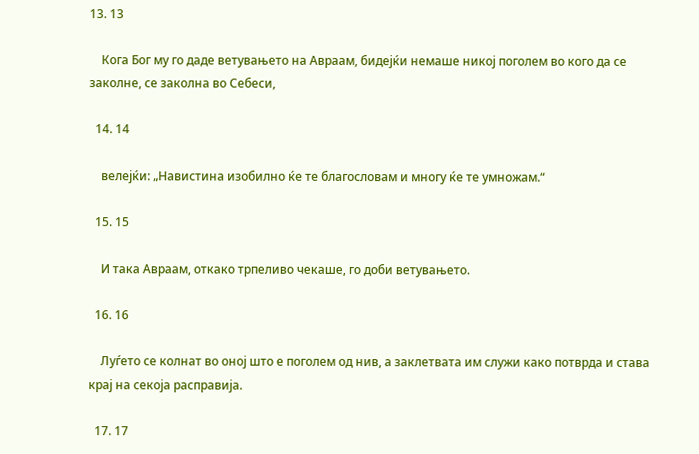13. 13

    Кога Бог му го даде ветувањето на Авраам, бидејќи немаше никој поголем во кого да се заколне, се заколна во Себеси,

  14. 14

    велејќи: „Навистина изобилно ќе те благословам и многу ќе те умножам.“

  15. 15

    И така Авраам, откако трпеливо чекаше, го доби ветувањето.

  16. 16

    Луѓето се колнат во оној што е поголем од нив, а заклетвата им служи како потврда и става крај на секоја расправија.

  17. 17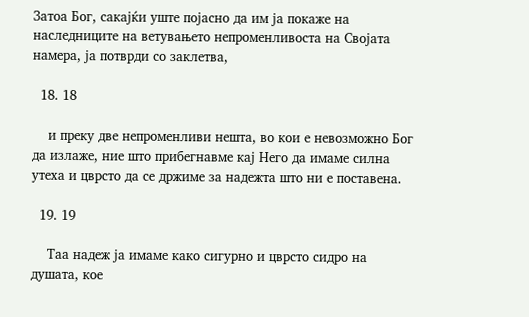Затоа Бог, сакајќи уште појасно да им ја покаже на наследниците на ветувањето непроменливоста на Својата намера, ја потврди со заклетва,

  18. 18

    и преку две непроменливи нешта, во кои е невозможно Бог да излаже, ние што прибегнавме кај Него да имаме силна утеха и цврсто да се држиме за надежта што ни е поставена.

  19. 19

    Таа надеж ја имаме како сигурно и цврсто сидро на душата, кое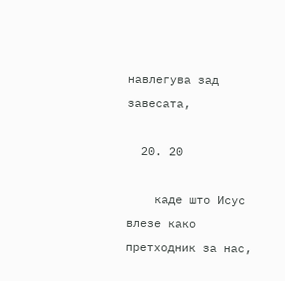навлегува зад завесата,

  20. 20

    каде што Исус влезе како претходник за нас,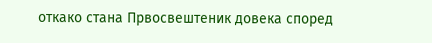откако стана Првосвештеник довека според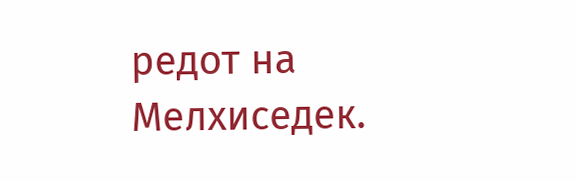редот на Мелхиседек.